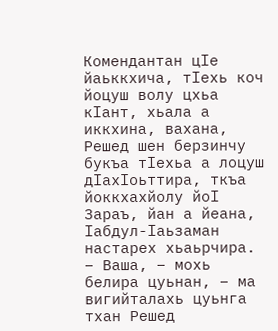Комендантан цӏе йаьккхича, тӏехь коч йоцуш волу цхьа кӏант, хьала а иккхина, вахана, Решед шен берзинчу букъа тӏехьа а лоцуш дӏахӏоьттира, ткъа йоккхахйолу йоӏ Зараъ, йан а йеана, ӏабдул-ӏаьзаман настарех хьаьрчира.
– Ваша, – мохь белира цуьнан, – ма вигийталахь цуьнга тхан Решед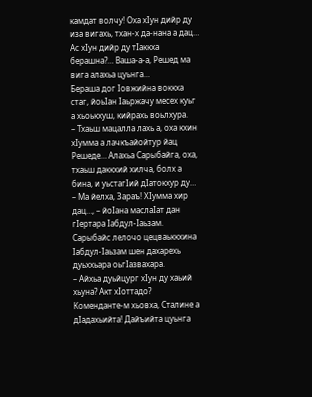камдат волчу! Оха хӏун дийр ду иза вигахь, тхан-х да-нана а дац… Ас хӏун дийр ду тӏаккха берашна?… Ваша-а-а, Решед ма вига алахьа цуьнга…
Бераша дог ӏовжийна воккха стаг, йоьӏан ӏаьржачу месех куьг а хьоькхуш, кийрахь воьлхура.
– Тхаьш мацалла лахь а, оха кхин хӏумма а лачкъайойтур йац Решеде… Алахьа Сарыбайга, оха, тхаьш даккхий хилча, болх а бина, и уьстагӏий дӏатокхур ду…
– Ма йелха, Зараъ! Хӏумма хир дац…, – йоӏана маслаӏат дан гӏертара ӏабдул-ӏаьзам.
Сарыбайс лелочо цецваьккхина ӏабдул-ӏаьзам шен дахарехь дуьххьара оьгӏазвахара.
– Айхьа дуьйцург хӏун ду хаьий хьуна? Акт хӏоттадо? Коменданте-м хьовха, Сталине а дӏадахьийта! Дайъийта цуьнга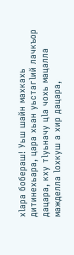хӏара бобераш! Уьш шайн махкахь дитинехьара, цара хьан уьстагӏий лачкъор дацара, кху тӏуьначу цӏа чохь мацалла мажделла ӏохкуш а хир дацара,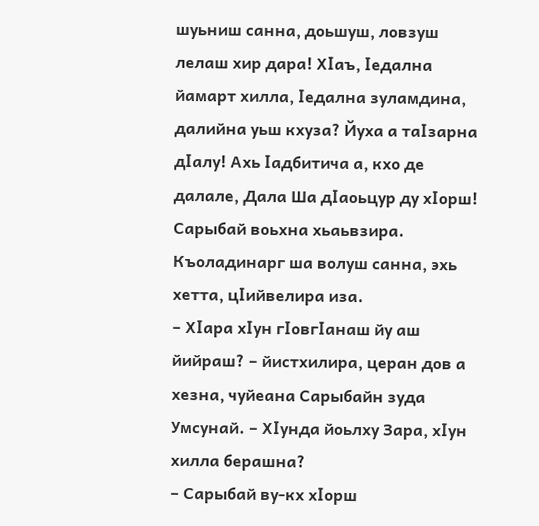шуьниш санна, доьшуш, ловзуш лелаш хир дара! Хӏаъ, ӏедална йамарт хилла, ӏедална зуламдина, далийна уьш кхуза? Йуха а таӏзарна дӏалу! Ахь ӏадбитича а, кхо де далале, Дала Ша дӏаоьцур ду хӏорш!
Сарыбай воьхна хьаьвзира. Къоладинарг ша волуш санна, эхь хетта, цӏийвелира иза.
– Хӏара хӏун гӏовгӏанаш йу аш йийраш? – йистхилира, церан дов а хезна, чуйеана Сарыбайн зуда Умсунай. – Хӏунда йоьлху Зара, хӏун хилла берашна?
– Сарыбай ву-кх хӏорш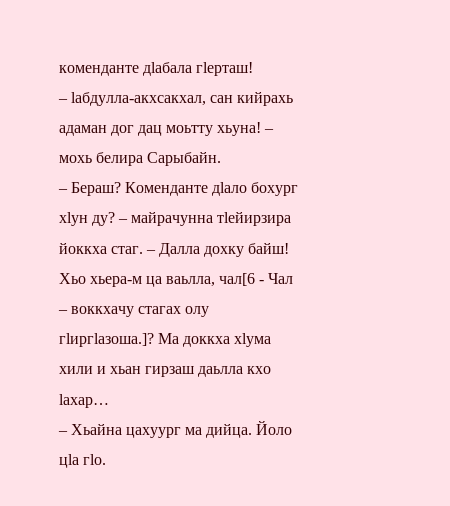коменданте дӏабала гӏерташ!
– ӏабдулла-акхсакхал, сан кийрахь адаман дог дац моьтту хьуна! – мохь белира Сарыбайн.
– Бераш? Коменданте дӏало бохург хӏун ду? – майрачунна тӏейирзира йоккха стаг. – Далла дохку байш! Хьо хьера-м ца ваьлла, чал[6 - Чал – воккхачу стагах олу гӏиргӏазоша.]? Ма доккха хӏума хили и хьан гирзаш даьлла кхо ӏахар…
– Хьайна цахуург ма дийца. Йоло цӏа гӏо.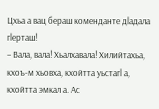Цхьа а вац бераш коменданте дӏадала гӏерташ!
– Вала, вала! Хьалхавала! Хилийтахьа, кхоъ-м хьовха, кхойтта уьстагӏ а, кхойтта эмкал а. Ас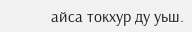айса токхур ду уьш.